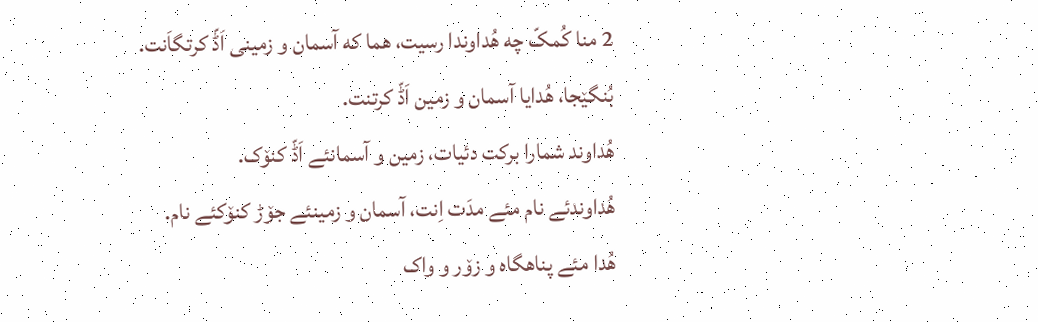2 منا کُمکّ چه هُداوندا رسیت، هما که آسمان و زمینی اَڈّ کرتگاَنت.
بُنگێجا، هُدایا آسمان و زمین اَڈّ کرتنت.
هُداوند شمارا برکت دئیات، زمین و آسمانئے اَڈّ کنۆک.
هُداوندئے نام مئے مدَت اِنت، آسمان و زمینئے جۆڑ کنۆکئے نام.
هُدا مئے پناهگاه و زۆر و واک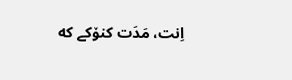اِنت، مَدَت کنۆکے که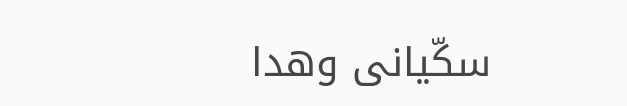سکّیانی وهدا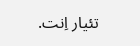تئیار اِنت.